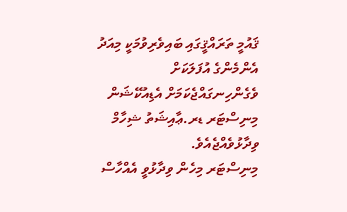ޤައުމީ ތަރައްޤީގައި ބައިވެރިވުމަކީ މިއަދު އެންމެންގެ އުފަލަކަށް ވެގެންހިނގައްޖެކަމަށް އެޑިއުކޭޝަން މިނިސްޓަރ ޑރ.ޢާއިޝަތު ޝިހާމް ވިދާޅުވެއްޖެއެވެ.
މިނިސްޓަރ މިހެން ވިދާޅުވީ އެއްހާސް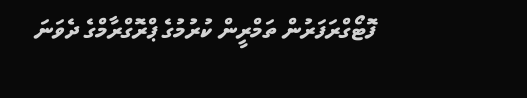ފޮޓޯގްރަފަރުން ތަމްރީން ކުރުމުގެ ޕްރޮގްރާމްގެ ދެވަނަ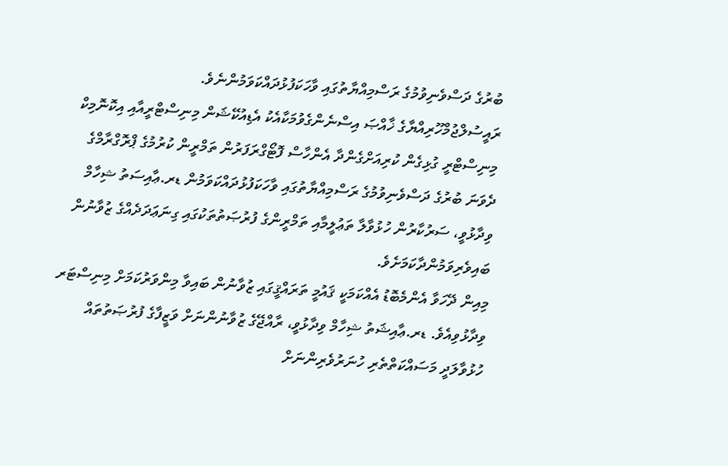ބުރުގެ ދަސްވެނިވުމުގެ ރަސްމިއްޔާތުގައި ވާހަކަފުޅުދައްކަވަމުންނެވެ.
ރައީސުލްޖުމްހޫރިއްޔާގެ ޚާއްޞަ އިސްނެންގެވުމަކާއެކު އެޑިއުކޭޝަން މިނިސްޓްރީއާއި އިކޮނޮމިކް މިނިސްޓްރީ ގުޅިގެން ކުރިއަށްގެންދާ އެންހާސް ފޮޓޯގްރަފަރުން ތަމްރީން ކުރުމުގެ ޕްރޮގްރާމްގެ ދެވަނަ ބުރުގެ ދަސްވެނިވުމުގެ ރަސްމިއްޔާތުގައި ވާހަކަފުޅުދައްކަވަމުން ޑރ.ޢާއިސަތު ޝިހާމް ވިދާޅުވީ، ސަރުކާރުން ހުޅުވާލާ ތަޢުލީމާއި ތަމްރީންގެ ފުރުޞަތުތަކުގައި ގިނަޢަދަދެއްގެ ޒުވާނުން ބައިވެރިވަމުންދާކަމަށެވެ.
މިއިން ދޭހަވާ އެންމެބޮޑު އެއްކަމަކީ ޤައުމީ ތަރައްޤީގައި ޒުވާނުން ބައިވާ މިންވަރުކަމަށް މިނިސްޓަރ ވިދާޅުވިއެވެ. ޑރ.ޢާއިޝަތު ޝިހާމް ވިދާޅުވީ، ރާއްޖޭގެ ޒުވާނުންނަށް ވަޒީފާގެ ފުރުޞަތުތައް ހުޅުވާލަދީ މަސައްކަތްތެރި ހުނަރުވެރިންނަށް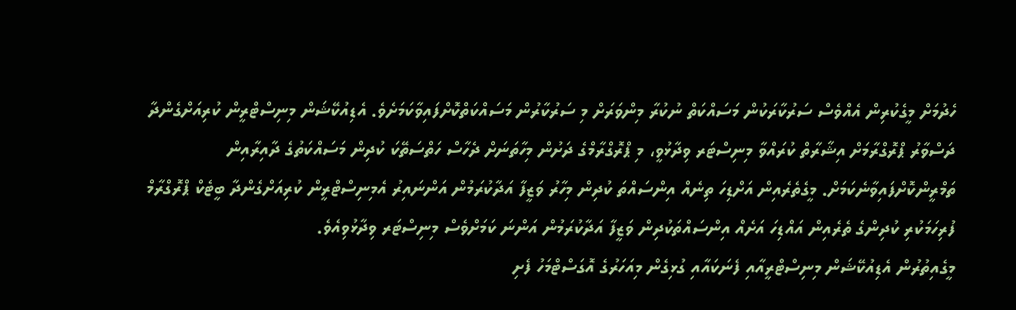ހެދުމަށް މީގެކުރިން އެއްވެސް ސަރުކާރަކުން މަސައްކަތް ނުކުރާ މިންވަރަށް މި ސަރުކާރުން މަސައްކަތްކޮށްފައިވާކަމަށެވެ. އެޑިއުކޭޝަން މިނިސްޓްރީން ކުރިއަށްގެންދާ ދަސްވާރު ޕްރޮގްރާމަށް އިޝާރާތް ކުރައްވާ މިނިސްޓަރ ވިދާޅުވީ، މި ޕްރޮގްރާމްގެ ދަށުން މިހާތަނަށް ދެހާސް ހަތްސަތޭކަ ކުދިން މަސައްކަތުގެ ދާއިރާއިން ތަމްރީންކޮށްފައިވާނެކަމަށް. މީގެތެރެއިން އަށްޑިހަ ތިނެއް އިންސައްތަ ކުދިން މިހާރު ވަޒީފާ އަދާކުރަމުން އަންނައިރު އެމިނިސްޓްރީން ކުރިއަށްގެންދާ ބީޓެކް ޕްރޮގްރާމް ފުރިހަމަކުރި ކުދިންގެ ތެރެއިން އައްޑިހަ އަށެއް އިންސައްތަކުދިން ވަޒީފާ އަދާކުރަމުން އަންނަ ކަމަށްވެސް މިނިސްޓަރ ވިދާޅުވިއެވެ.
މީގެއިތުރުން އެޑިއުކޭޝަން މިނިސްޓްރީއާއި ފެނަކައާއި ގުޅިގެން މިއަހަރުގެ އޮގަސްޓްމަހު ފެށި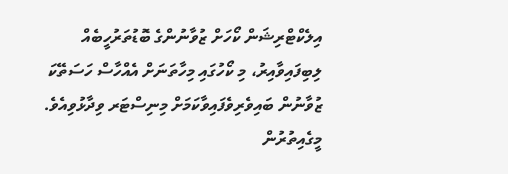އިލެކްޓްރިޝަން ކޯހަށް ޒުވާނުންގެ ބޮޑުތަރުހީބެއް ލިބިފައިވާއިރު، މި ކޯހުގައި މިހާތަނަށް އެއްހާސް ހަސަތޭކަ ޒުވާނުން ބައިވެރިވެފައިވާކަމަށް މިނިސްޓަރ ވިދާޅުވިއެވެ.
މީގެއިތުރުން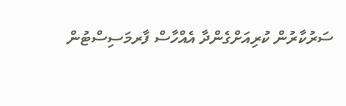ސަރުކާރުން ކުރިއަށްގެންދާ އެއްހާސް ފާރމަސިސްޓުން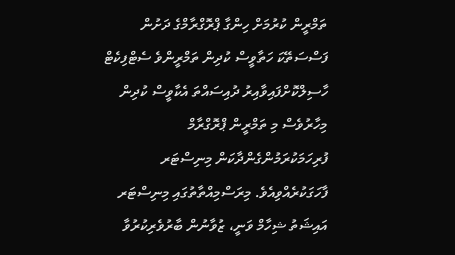ތަމްރީން ކުރުމަށް ހިންގާ ޕްރޮގްރާމްގެ ދަށުން ފަސްސަތޭކަ ހަތާވީސް ކުދިން ތަމްރީންވެ ސެޓްފިކެޓް ހާސިލްކޮށްފައިވާއިރު ދުއިސައްތަ އެކާވީސް ކުދިން މިހާރުވެސް މި ތަމްރީން ޕްރޮގްރާމް ފުރިހަމަކުރަމުންގެންދާކަން މިނިސްޓަރ ފާހަގަކުރެއްވިއެވެ. މިރަސްމިއްތާތުގައި މިނިސްޓަރ އައިޝަތު ޝިހާމް ވަނީ، ޒުވާނުން ބާރުވެރިކުރުވާ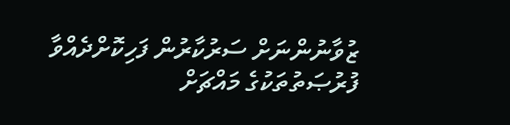ޒުވާނުންނަށް ސަރުކާރުން ފަހިކޮށްދެއްވާ ފުރުޞަތުތަކުގެ މައްޗަށް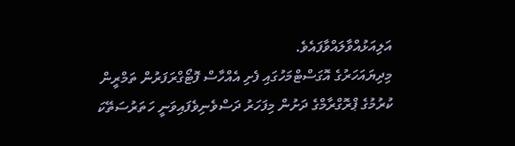އަލިއަޅުއްވާލައްވާފައެވެ.
މިދިޔައަހަރުގެ އޮގަސްޓްމަހުގައި ފެށި އެއްހާސް ފޮޓޯގްރަފަރުން ތަމްރީން ކުރުމުގެ ޕްރޮގްރާމްގެ ދަށުން މިފަހަރު ދަސްވެނިވެފައިވަނީ ހަތަރުސަތޭކަ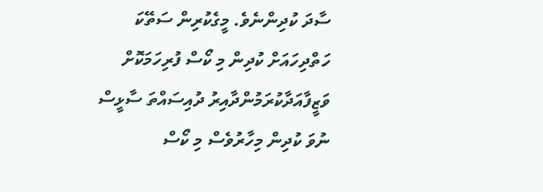ސާދަ ކުދިންނެވެ. މީގެކުރިން ސަތޭކަ ހަތްދިހައަށް ކުދިން މި ކޯސް ފުރިހަމަކޮށް ވަޒީފާއަދާކުރަމުންދާއިރު ދުއިސައްތަ ސާޅީސް ނުވަ ކުދިން މިހާރުވެސް މި ކޯސް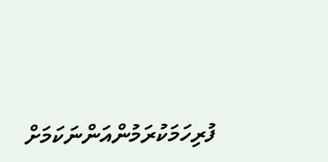ފުރިހަމަކުރަމުންއަންނަކަމަށް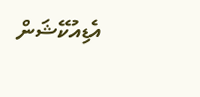އެޑިއުކޭޝަން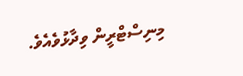މިނިސްޓްރީން ވިދާޅުވެއެވެ.